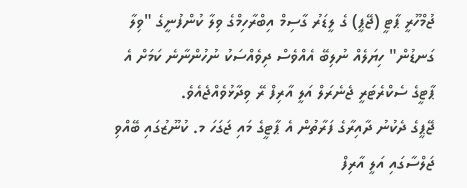ޖުމްހޫރީ ޕާޓީ (ޖޭޕީ) ގެ ލީޑަރު ގާސިމް އިބްރާހިމްގެ ވިލާ ކުންފުނީގެ "ވިލާ ގަނޑުން" ހިޔަލެއް ނުލިބޭ އެއްވެސް ދިވެއްސަކު ނުހުންނާނެ ކަމަށް އެ ޕާޓީގެ ސެކްރެޓަރީ ޖެނެރަލް އަލީ އާރިފް ރޭ ވިދާޅުވެއްޖެއެވެ.
ޖޭޕީގެ ދެކުނު ދާއިރާގެ ފަރާތުން އެ ޕާޓީގެ މައި ޖަގަހަ މ. ކުނޫޒުގައި ބޭއްވި ޖަލްސާގައި އަލީ އާރިފް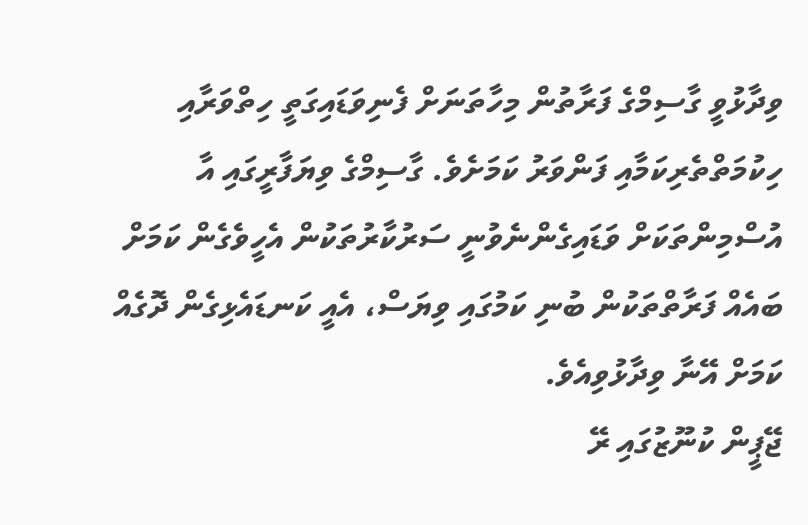ވިދާޅުވީ ގާސިމްގެ ފަރާތުން މިހާތަނަށް ފެނިވަޑައިގަތީ ހިތްވަރާއި ހިކުމަތްތެރިކަމާއި ފަންވަރު ކަމަށެވެ. ގާސިމްގެ ވިޔަފާރީގައި އާ އުސްމިންތަކަށް ވަޑައިގެންނެވުނީ ސަރުކާރުތަކުން އެހީވެގެން ކަމަށް ބައެއް ފަރާތްތަކުން ބުނި ކަމުގައި ވިޔަސް، އެއީ ކަނޑައެޅިގެން ދޮގެއް ކަމަށް އޭނާ ވިދާޅުވިއެވެ.
ޖޭޕީން ކުނޫޒުގައި ރޭ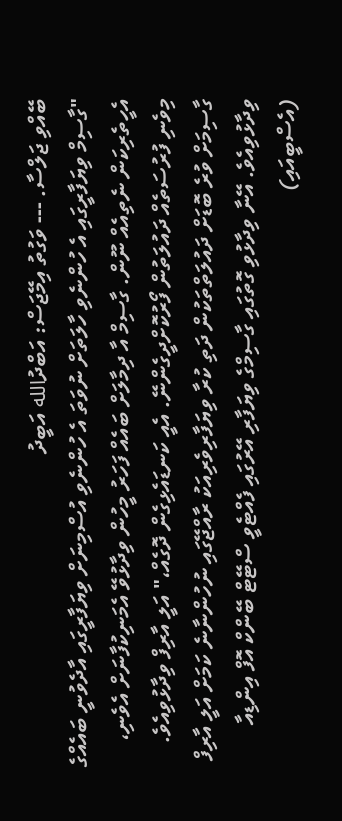ބޭއްވި ޖަލްސާ. --- ވަގުތު އިމޭޖަސް: އަބްދުالله އަބީދު
"ގާސިމް ވިޔަފާރީގައި އެ ހުންނެވި ހާލަތަށް ނުވަތަ އެ ހުންނެވި އުސްމިނަށް ވިޔަފާރީގައި އާދެވުނީ ބައެއްގެ އެހީތެރިކަން ނެތިއެއް ނޫން. ގާސިމް އާ ދިމާލަށް ބައެއް ފަހަރު މީހުން ވިދާޅުވޭ އެމަނިކުފާނަށް އެވެނި، މިވެނި ފުރުސަތެއް ދައުލަތުން ފޯރުކޮށްދީގެންނޭ. އެއީ ކަނޑައެޅިގެން ދޮގެއް،" އަލީ އާރިފް ވިދާޅުވިއެވެ.
ގާސިމަށް ވުރެ ބޮޑަށް ދައުލަތްތަކުން ދަތި ކުރާ ވިޔަފާރިވެރިއަކު ރާއްޖޭގައި ނުހުންނާނެ ކަމަށް އަލީ އާރިފް ވިދާޅުވިއެވެ. އޭނާ ވިދާޅުވި ގޮތުގައި ގާސިމްގެ ވިޔަފާރި އޭރުގައި ފެއްޓެވީ ސްޓޭޓް ބޭންކް އޮފް އިންޑިއާ (އެސްބީއައި)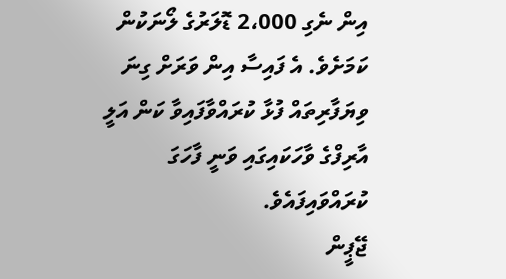އިން ނެގި 2،000 ޑޮލަރުގެ ލޯނަކުން ކަމަށެވެ. އެ ފައިސާ އިން ވަރަށް ގިނަ ވިޔަފާރިތައް ފުޅާ ކުރައްވާފައިވާ ކަން އަލީ އާރިފްގެ ވާހަކައިގައި ވަނީ ފާހަގަ ކުރައްވައިފައެވެ.
ޖޭޕީން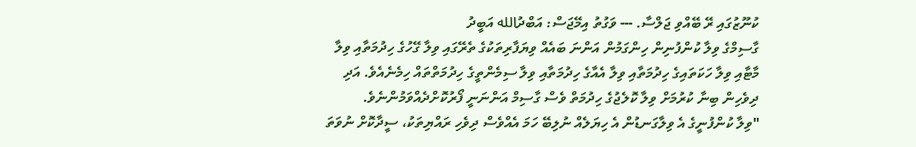ކުނޫޒުގައި ރޭ ބޭއްވި ޖަލްސާ. --- ވަގުތު އިމޭޖަސް: އަބްދުالله އަބީދު
ގާސިމްގެ ވިލާ ކުންފުނިން ހިންގަމުން އަންނަ ބައެއް ވިޔަފާރިތަކުގެ ތެރޭގައި ވިލާ ގޭހުގެ ހިދުމަތާއި ވިލާ މާޓާއި ވިލާ ހަކަތައިގެ ހިދުމަތާއި ވިލާ އެއާގެ ހިދުމަތާއި ވިލާ ސިމެންތީގެ ހިދުމަތްތައް ހިމެނެއެވެ. އަދި ދިވެހިން ބިނާ ކުރުމަށް ވިލާ ކޮލެޖުގެ ހިދުމަތް ވެސް ގާސިމް އަންނަނީ ފޯރުކޮށްދެއްވަމުންނެވެ.
"ވިލާ ކުންފުނީގެ އެ ވިލާގަނޑުން އެ ހިޔަލެއް ނުލިބޭ ހަމަ އެއްވެސް ދިވެހި ރައްޔިތަކު، ސީދާކޮށް ނުވަތަ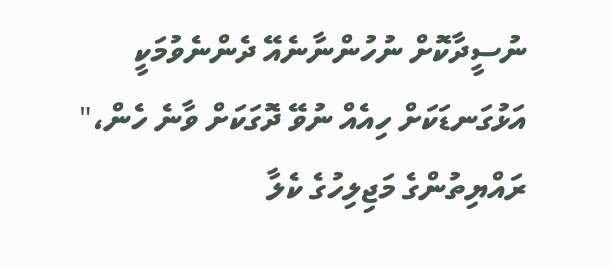ނުސީދާކޮށް ނުހުންނާނެއޭ ދެންނެވުމަކީ އަޅުގަނޑަކަށް ހިއެއް ނުވޭ ދޮގަކަށް ވާނެ ހެން،" ރައްޔިތުންގެ މަޖިލިހުގެ ކެލާ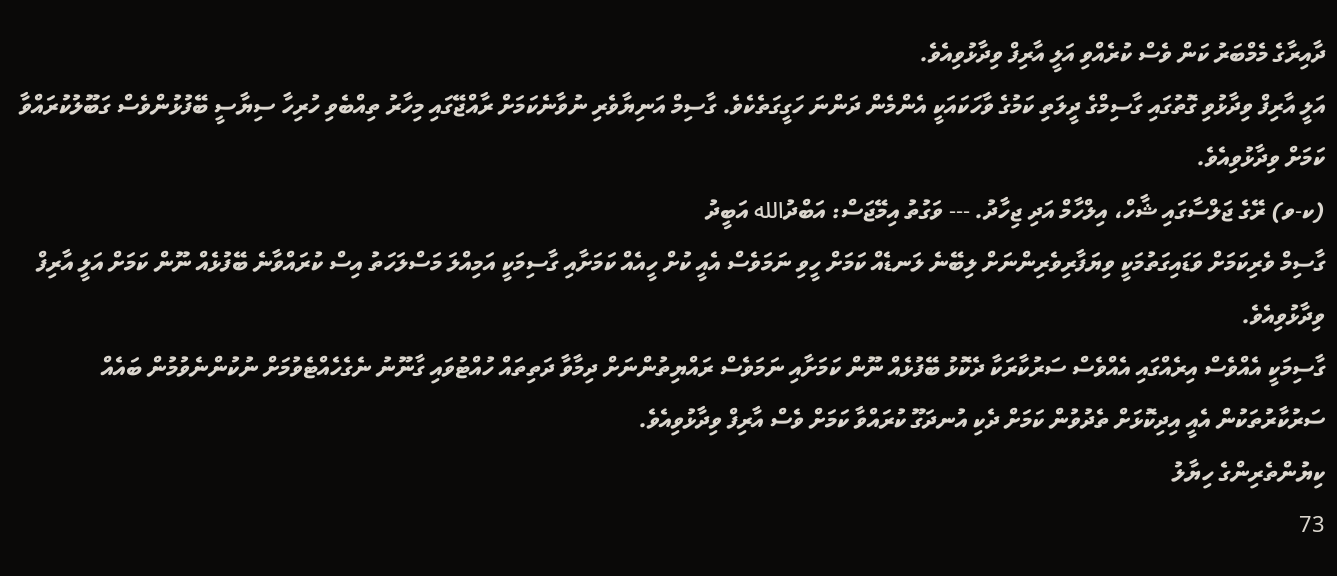ދާއިރާގެ މެމްބަރު ކަން ވެސް ކުރެއްވި އަލީ އާރިފް ވިދާޅުވިއެވެ.
އަލީ އާރިފް ވިދާޅުވި ގޮތުގައި ގާސިމްގެ ދީލަތި ކަމުގެ ވާހަކައަކީ އެންމެން ދަންނަ ހަގީގަތެކެވެ. ގާސިމް އަނިޔާވެރި ނުވާނެކަމަށް ރާއްޖޭގައި މިހާރު ތިއްބެވި ހުރިހާ ސިޔާސީ ބޭފުޅުންވެސް ގަބޫލުކުރައްވާ ކަމަށް ވިދާޅުވިއެވެ.
(ކ-ވ) ރޭގެ ޖަލްސާގައި ޝާހް، އިލްހާމް އަދި ޖިހާދު. --- ވަގުތު އިމޭޖަސް: އަބްދުالله އަބީދު
ގާސިމް ވެރިކަމަށް ވަޑައިގަތުމަކީ ވިޔަފާރިވެރިންނަށް ލިބޭނެ ލަނޑެއް ކަމަށް ހީވި ނަމަވެސް އެއީ ކުށް ހީއެއް ކަމަށާއި ގާސިމަކީ އަމިއްލަ މަސްލަހަތު އިސް ކުރައްވާނެ ބޭފުޅެއް ނޫން ކަމަށް އަލީ އާރިފް ވިދާޅުވިއެވެ.
ގާސިމަކީ އެއްވެސް އިރެއްގައި އެއްވެސް ސަރުކާރަކާ ދެކޮޅު ބޭފުޅެއް ނޫން ކަމަށާއި ނަމަވެސް ރައްޔިތުންނަށް ދިމާވާ ދަތިތައް ހުއްޓުވައި ގާނޫނު ނެގެހެއްޓެވުމަށް ނުކުންނެވުމުން ބައެއް ސަރުކާރުތަކުން އެއީ އިދިކޮޅަށް ތެދުވުން ކަމަށް ދެކި އުނދަގޫ ކުރައްވާ ކަމަށް ވެސް އާރިފް ވިދާޅުވިއެވެ.
ކިޔުންތެރިންގެ ހިޔާލު
73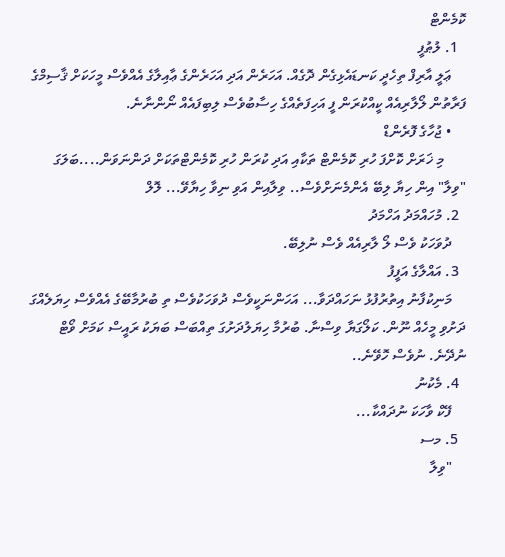ކޮމެންޓް
  1. ލުޠުފީ
    ޢަލީ އާރިފް ތިހެދީ ކަނޑައެޅިގެން ދޮގެއް. އަހަރެން އަދި އަހަރެންގެ ޢާއިލާގެ އެއްވެސް މީހަކަށް ޤާސިމްގެ ފަރާތުން ލޯލާރިއެއް ކީއްކުރަން ފީ އަހިފަތެއްގެ ހިސާބުވެސް ލިބިފައެއް ނޯންނާނެ.
    • ޖުހާގެ ފޮރެންޑް
      މި ޚަރަށް ކޮށްފަ ހުރި ކޮމެންޓް ތަކާއި އަދި ކުރަން ހުރި ކޮމެންޓްތަކަށް ދަންނަވަން....ބަލަގަ "ވިލާ" އިން ހިޔާ ލިބޭ އެންމެނަށްވެސް.. ވިލާއިން އަވި ނިވާ ހިޔާވޭ... ލޮލް
  2. މުހައްމަދު އަހްމަދު
    ދުވަހަކު ވެސް ލޯ ލާރިއެއް ވެސް ނުލިބޭ.
  3. އައްލާގެ އަފީފު
    މަނިކުފާނު އިތުރުފުޅު ނަހައްދަވާ... އަހަންނަކީވެސް ދުވަހަކުވެސް ތި ބުރުމާބޭގެ އެއްވެސް ހިޔަލެއްގަ ދަށުވި މީހެއް ނޫން. ކަލޯގަޔާ ވިސްނާ. ބުރުމާ ހިޔަލުދަށުގަ ތިއްބަސް ބަޔަކު ރައީސް ކަމަށް ވޯޓް ނުދޭނެ. ނުވެސް ހޮވޭނެ..
  4. މެކުނު
    ފޭކް ވާހަކަ ނުދައްކާ...
  5. މސ
    "ވިލާ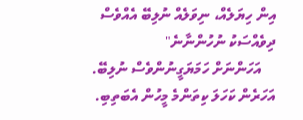އިން ހިޔަލެއް، ނިވަލެއް ނުލިބޭ އެއްވެސް ދިވެއްސަކު ނުހުންނާނެ"
    އަހަންނަށް ހަމަޔަގީނުންވެސް ނުލިބޭ. އަހަރެން ކަހަލަ ކިތަންމެ މީހުން އެބަތިބި.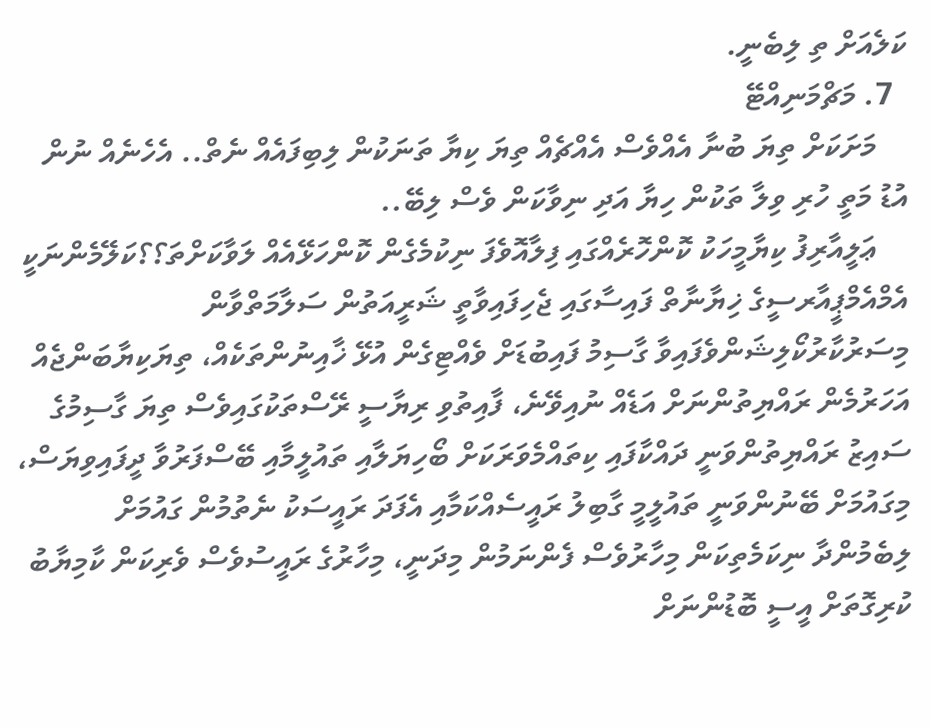ކަލެއަށް ތި ލިބެނީ.
  7. މަޗްމަނިއްޓޭ
    މަށަކަށް ތިޔަ ބުނާ އެއްވެސް އެއްޗެއް ތިޔަ ކިޔާ ތަނަކުން ލިބިފައެއް ނެތް.. އެހެނެއް ނުން އުޑު މަތީ ހުރި ވިލާ ތަކުން ހިޔާ އަދި ނިވާކަން ވެސް ލިބޭ..
    ޢަލީއާރިފު ކިޔާމީހަކު ކޮންހޮރެއްގައި ފިލާއޮވެފަ ނިކުމެގެން ކޮންހަޅޭއެއް ލަވާކަށްތަ؟؟ކަލޭމެންނަކީ އެމްއެމްޕީއާރސީގެ ޚިޔާނާތް ފައިސާގައި ޖެހިފައިވާތީ ޝަރީއަތުން ސަލާމަތްވާން މިސަރުކާރުކޯލިޝަންވެފައިވާ ގާސިމު ފައިބުޑަށް ވެއްޓިގެން އުޅޭ ޚާއިނުންތަކެއް، ތިޔަކިޔާބަންޖެއް އަހަރުމެން ރައްޔިތުންނަށް އަޑެއް ނުއިވޭނެ، ފާއިތުވި ރިޔާސީ ރޭސްތަކުގައިވެސް ތިޔަ ގާސިމުގެ ސައިޒު ރައްޔިތުންވަނީ ދައްކާފައި ކިތައްމެވަރަކަށް ބޯހިޔަލާއި ތައުލީމާއި ބޭސްފަރުވާ ދީފައިވިޔަސް، މިގައުމަށް ބޭނުންވަނީ ތައުލީމީ ގާބިލު ރައީސެއްކަމާއި އެފަދަ ރައީސަކު ނެތުމުން ގައުމަށް ލިބެމުންދާ ނިކަމެތިކަން މިހާރުވެސް ފެންނަމުން މިދަނީ، މިހާރުގެ ރައީސުވެސް ވެރިކަން ކާމިޔާބު ކުރިގޮތަށް އީސީ ބޮޑުންނަށް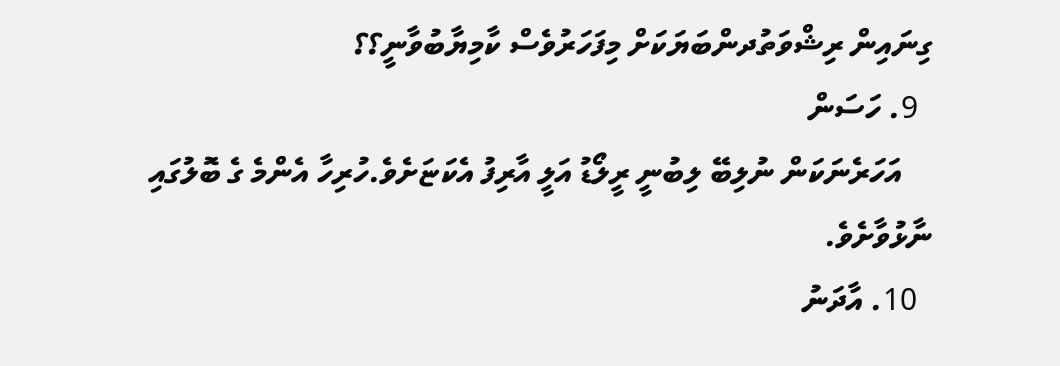ގިނައިން ރިޝްވަތުދންބަޔަކަށް މިފަހަރުވެސް ކާމިޔާބުވާނީ؟؟
  9. ހަސަން
    އަހަރެނަކަން ނުލިބޭ ލިބުނީ ރީލޯޑު އަލީ އާރިފު އެކަޏަށެވެ.ހުރިހާ އެންމެ ގެ ބޮލުގައި ނާޅުވާށެވެ.
  10. އާދަނު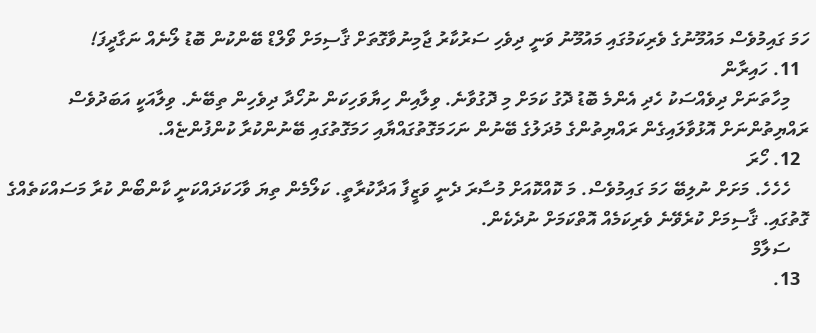ހަމަ ގައިމުވެސް މައުމޫނުގެ ވެރިކަމުގައި މައުމޫނު ވަނީ ދިވެހި ސަރުކާރު ޖާމިނުވާގޮތަށް ޤާސިމަށް ވޯލްޑް ބޭންކުން ބޮޑު ލޯނެއް ނަގާދީފަ!
  11. ހައިރާން
    މިހާތަނަށް ދިވެއްސަކު ހެދި އެންމެ ބޮޑު ދޮގު ކަމަށް މި ދޮގުވާނެ. ވިލާއިން ހިޔާވަހިކަން ނުހޯދާ ދިވެހިން ތިބޭނެ. ވިލާއަކީ އަބަދުވެސް ރައްޔިތުންނަށް އޮޅުވާލައިގެން ރައްޔިތުންގެ މުދަލުގެ ބޭނުން ނަހަމަގޮތުގައްޔާއި ހަމަގޮތުގައި ބޭނުންކުރާ ކުންފުންޏެއް.
  12. ހޯރަ
    ހެހެހެ. މަށަށް ނުލިބޭ ހަމަ ގައިމުވެސް. މަ ކޮއްކޮއަށް މުސާރަ ދެނީ ވަޒީފާ އަދާކުރާތީ. ކަލޯމެން ތިޔަ ވާހަކަދައްކަނީ ކާންބޯން ކުރާ މަސައްކަތެއްގެ ގޮތުގައި. ޤާސިމަށް ކުރެވޭނެ ވެރިކަމެއް އޮތްކަމަށް ނުދެކެން.
    ސަލާމް
  13.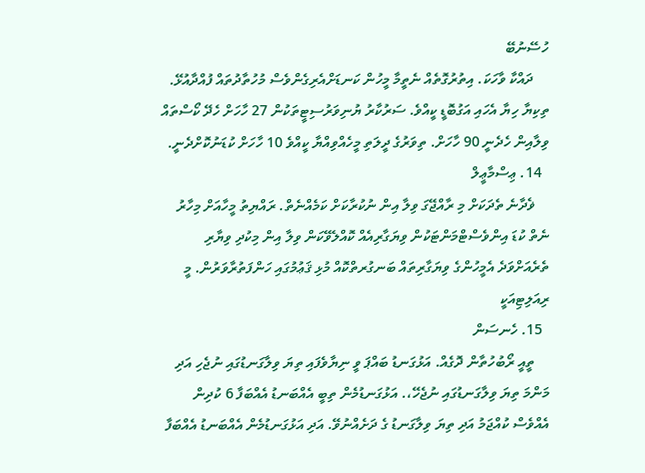ހުސޭނުބޭ
    ދައްކާ ވާހަކަ. އިތުރުގޮތެއް ނެތީމާ މީހުން ކަނޑަށްއެރިގެންވެސް މުހުތާދުތައް ފުއްދާއުޅޭ. ތިކިޔާ ހިޔާ އެހައި އަގުބޮޑީ ކީއްވެ. ސަރުކާރު ޔުނިވަރުސިޓީތަކުން 27 ހާހަށް ހެދޭ ކޯސްތައް ވިލާއިން ހެދެނީ 90 ހާހަށް. ތިވަރުގެ ދީލަތި މީހެއްވިއްޔާ ކީއްވެ 10 ހާހަށް ކުޑަނުކޮށްދެނީ.
  14. ޢިސްމާޢީލް
    ޥެދާނެ ތެދަކަށް މި ރާއްޖޭގަ ވިލާ އިން ނުކުރާކަށް ކަމެއްނެތް. ރައްޔިތު މީހާއަށް މިހާރު ނެތް ކުޑަ އިންވެސްޓްމަންޓަކުން ވިޔަގާރިއެއް ކޮއްލެވޭކަން ވިލާ އިން މިކުދި ވިޔާރި ތެރެއަށްވަދެ އެމީހުންގެ ވިޔަގާރިތައް ބަނގުރތްކޮއް މުޅި ޤަޢުމުގައި ހަންފަތުރާވަރުން. މީ ރިއަލިޓިއަކީ
  15. ހެނސަން
    ތީއީ ރޯބުހުތާން ދޮގެއް. އަޅުގަނޑު ބައްޕަ ވީ ނިޔާވެފައި ތިޔަ ވިލާގަނޑުގައި ނުޖެހި އަދި މަންމަ ތިޔަ ވިލާގަނޑުގައި ނުޖެހޭ،. އަޅުގަނޑުމެން ތިބީ އެއްބަނޑު އެއްބަފާ 6 ކުދިން އެއްވެސް ކުއްޖަމު އަދި ތިޔަ ވިލާގަނޑު ގެ ދަށެއްނުވޭ. އަދި އަޅުގަނޑުމެން އެއްބަނޑު އެއްބަފާ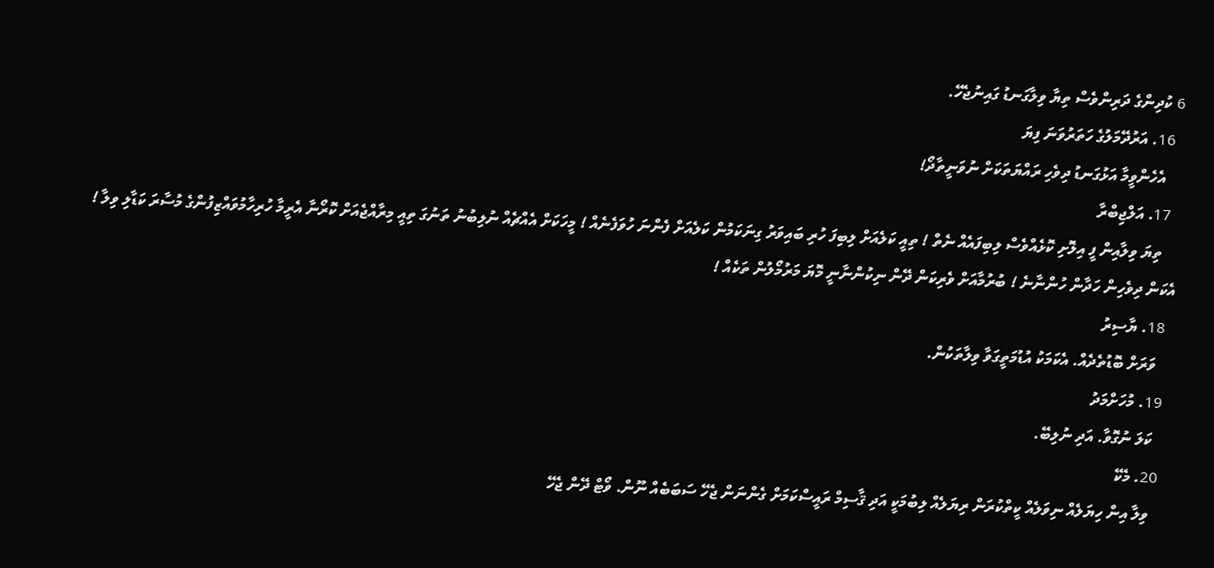6 ކުދިންގެ ދަރިންވެސް ތިޔާ ވިލާގަނޑު ގައިނުޖެހޭ.
  16. އަރުދޭމަލުގެ ހަތަރުވަނަ ފިޔަ
    އެހެންވީމާ އަޅުގަނޑު ދިވެހި ރައްޔަތަކަށް ނުވަނީތާދޯ!
  17. އަލްޖިބްރާ
    ތިޔަ ވިލާއިން ފީ އިލޮށި ކޮޅެއްވެސް ލިބިފައެއް ނެތް ! ތިއީ ކަލެއަށް ލިބިފަ ހުރި ބައިވަރު ގިނަކަމުން ކަލެއަށް ފެންނަ ހުވަފެނެއް ! މީހަކަށް އެއްޗެއް ނުލިބުނު ތަނުގަ ތިއީ މިރާއްޖެއަށް ކޮރޯނާ އެރީމާ ހުރިހާމުވައްޒިފުންގެ މުސާރަ ކަޑާލި ވިލާ ! އެކަން ދިވެހިން ހަދާން ހުންނާނެ ! ބުރުމާއަށް ވެރިކަން ދޭން ނިކުންނާނީ މޮޔަ މަރުމޯލުން ތަކެއް !
  18. ޔާސިރު
    ވަރަށް ބޮޑުތެދެއް. އެކަމަކު އުޑުމަތީގަވާ ވިލާތަކުން.
  19. މުހަށްމަދު
    ކަލަ ނުގޮވާ. އަދި ނުލިބޭ.
  20. މެކޭ
    ވިލާ އިން ހިޔަލެއް ނިވަލެއް ކީތްކުރަން ރިޔަލެއް ލިބުމަކީ އަދި ޤާސިމް ރައީސްކަމަށް ގެންނަން ޖެހޭ ސަބަބެއް ނޫން. ވޯޓް ދޭން ޖެހޭ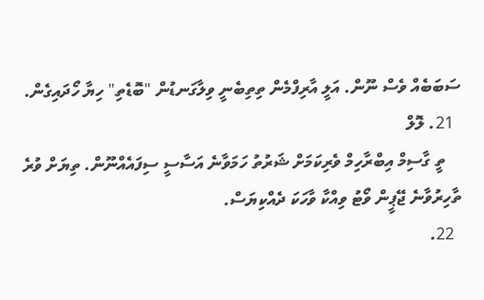ސަބަބެއް ވެސް ނޫން. އަލީ އާރިފްމެން ތިތިބެނީ ވިލާގަނޑުން "ބޮޑެތި" ހިޔާ ހޯދައިގެން.
  21. ލޮލް
    ތީ ގާސިމް އިބްރާހިމް ވެރިކަމަށް ޝަރުތު ހަމަވާނެ އަސާސީ ސިފައެއްނޫން. ތިޔަށް ވުރެ ތާހިރުވާނެ ޖޭޕީން ވޯޓު ވިއްކާ ވާހަކަ ދެއްކިޔަސް.
  22.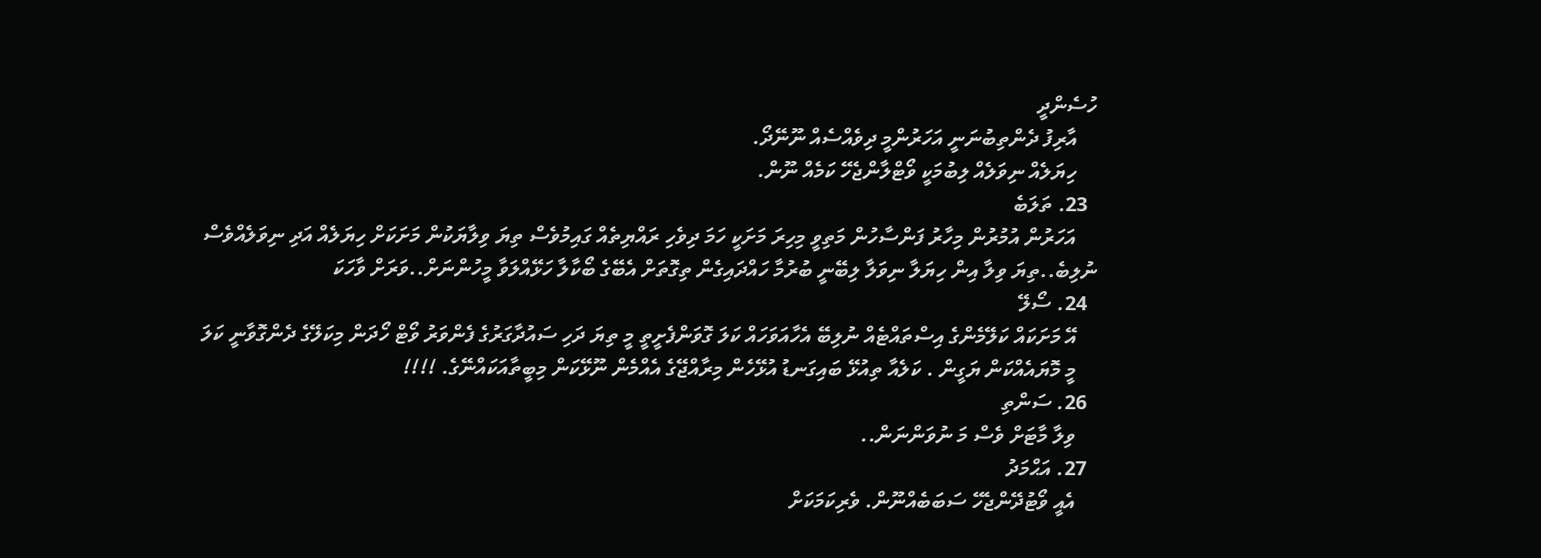ހުސެންދީ
    އާރިފު ދެންތިބުނަނީ އަހަރުންމީ ދިވެއްސެއް ނޫނޭދޯ.
    ހިޔަލެއް ނިވަލެއް ލިބުމަކީ ވޯޓްލާންޖެހޭ ކަމެއް ނޫން.
  23. ތަލަބެ
    އަހަރުން އުމުރުން މިހާރު ފަންސާހުން މަތިވީ މިހިރަ މަށަކީ ހަމަ ދިވެހި ރައްޔިތެއް ގައިމުވެސް ތިޔަ ވިލާޔަކުން މަށަކަށް ހިޔަލެއް އަދި ނިވަލެއްވެސް ނުލިބެ..ތިޔަ ވިލާ އިން ހިޔަލާ ނިވަލާ ލިބޭނީ ބުރުމާ ހައްދައިގެން ތިގޮތަށް އެބޭގެ ބޯކާލާ ހަޅޭއްލަވާ މީހުންނަށް..ވަރަށް ވާހަކަ
  24. ސޯލޭ
    އޭ މަށަކައް ކަލޭމެންގެ އިސްތައްޓެއް ނުލިބޭ އެހާއަވަހައް ކަލަ ގޮވަންފެށީތީ މީ ތިޔަ ދަހި ސައުދާގަރުގެ ފެންވަރު ވޯޓް ހޯދަން މިކަލޭގެ ދެންގޮވާނީ ކަލަ
    މީ މޮޔައެއްކަން ޔަގީން . ކަލެއާ ތިއުޅޭ ބައިގަނޑު އުޅޭހެން މިރާއްޖޭގެ އެއްމެން ނޫޅޭކަން މިބީތާއަކައްނޭގެ. !!!!
  26. ސަންތި
    ވިލާ މާޓަށް ވެސް މަ ނުވަންނަން..
  27. އަޙްމަދު
    އެއީ ވޯޓުދޭންޖެހޭ ސަބަބެއްނޫން. ވެރިކަމަކަށް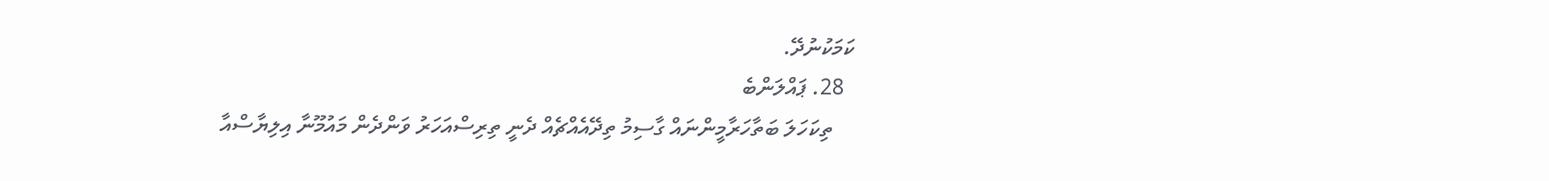ކަމަކުނުދޭ.
  28. ޕައްލަންބެ
    ތިކަހަލަ ބަތާހަރާމީންނައް ގާސިމު ތިދޭއެއްޗެއް ދެނީ ތިރިސްއަހަރު ވަންދެން މައުމޫނާ އިލިޔާސްއާ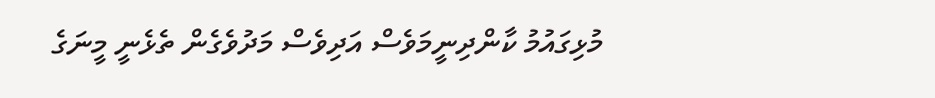މުޅިގައުމު ކާންދިނީމަވެސް އަދިވެސް މަދުވެގެން ތެޅެނީ މީނަގެ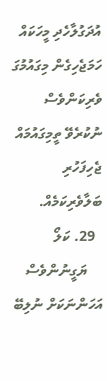އުދަގުލާހެދި މީހަކައް ހަމަޖެހިގެން މިގައުމުގަ ވެރިކަންވެސް ނުކުރެވޭ ތީމިގައުމައް ޖެހިފަހުރި ބަލާވެރިކަމެއް.
  29. ކަލޯ
    ޔަގީނުންވެސް އަހަންނަކަށް ނުލިބޭ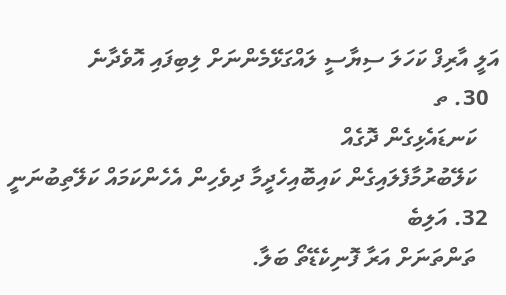އަލީ އާރިފް ކަހަލަ ސިޔާސީ ލައްގަޅޭމެންނަށް ލިބިފައި އޮވެދާނެ
  30. ތ
    ކަނޑައެޅިގެން ދޮގެއް
    ކަލޭބުރުމާފެލައިގެން ކައިބޮއިހެދީމާ ދިވެހިން އެހެންކަމައް ކަލޭތިބުނަނީ
  32. އަލިބެ
    ތަންތަނަށް އަރާ ފޮނިކެޑޭތޯ ބަލާ.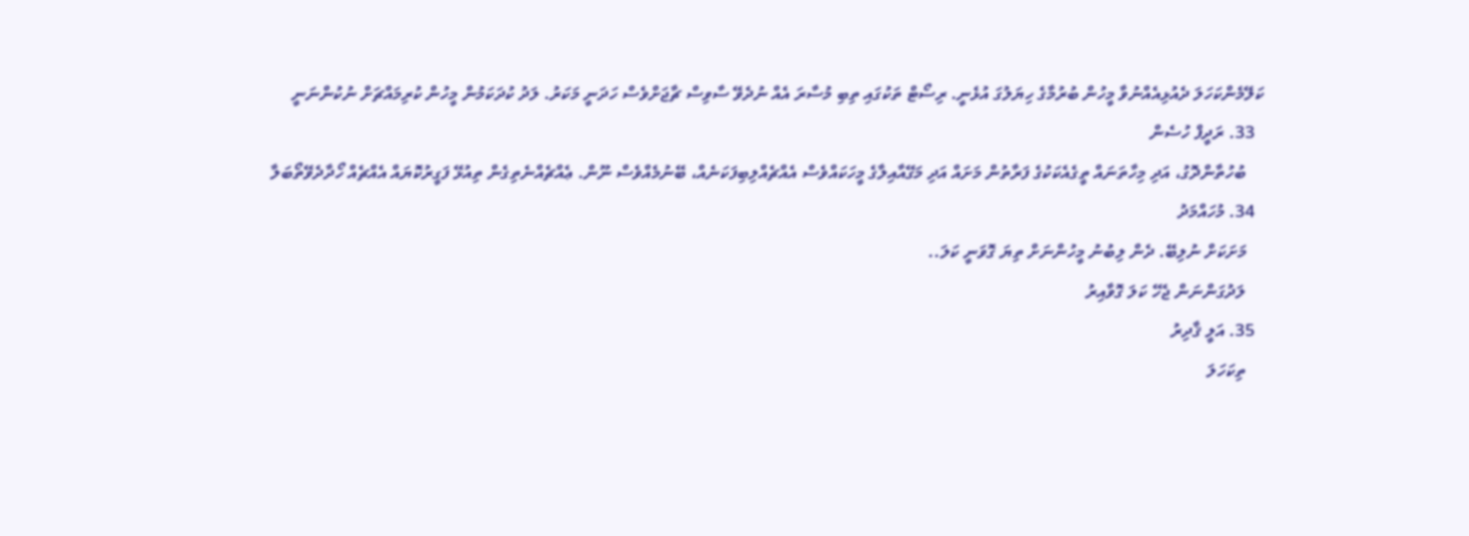ކަލޭމެންކަހަލަ ދެއުޅިއެއްނުވާ މީހުން ބުރުމާގެ ހިޔަލުގަ އުޅެނީ. ރިސޯޓް ތަކުގައި ތިބި މުސާރަ އެއް ނުދެވޭ ސާވިސް ޗާޖަށްވެސް ހަދަނީ މަކަރު. ލަދު ކުދަކަމުން މީހުން ކުރިމައްޗަށް ނުކުންނަނީ
  33. ރަދީފް ހުސެން
    ބުހުތާންދޮގު، އަދި މިހާތަނައް ތީގެއެކަކުގެ ފަރާތުން މަށައް އަދި މަގޭއާއިލާގެ މީހަކައްވެސް އެއްޗެއްލިބިފަކަނެއް، ބޭނުމެއްވެސް ނޫން. ޢެއްޗެއްނެތިގެން ތިއުޅޭ ފަގީރުކޮޔައް އެއްޗެއް ހޯދާދެވޭތޯބަލާ
  34. މުހައްމަދު
    މަށަކަށް ނުލިބޭ. ދެން ލިބުނު މީހުންނަށް ތިޔަ ގޮވަނީ ކަލަ..
    ލަދުގަންނަން ޖެހޭ ކަލަ ގޮވާއިރު
  35. އަލީ ޤާދިރު
    ތިކަހަލަ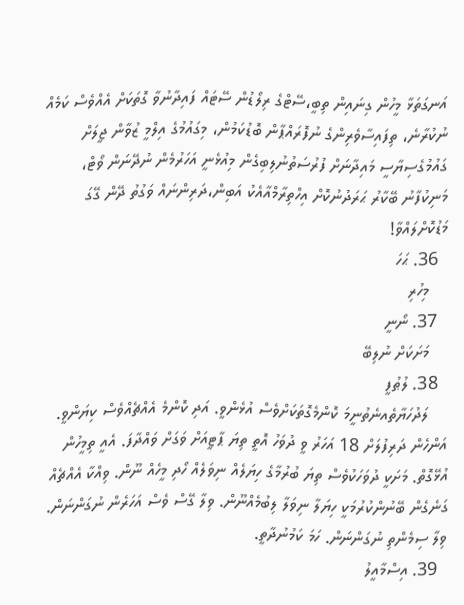އަނގަތަޅާ މީހުން ގިނައިން ތިބީ،ސޭޓްގެ ރިލޯޑުން ސޭޓައް ފައިދާނުވާ ގޮތަކަށް އެއްވެސް ކަމެއް ނުކުރާނެ، ތިފައިސާވެރިންގެ ނުފޮރައްޕާން ބޮޑުކަމުން، މިގައުމުގެ އިލްމީ ޒުވާން ޖީލަށް ގައުމުގެސިޔާސީ މައިދާނަށް ފުރުސަތުނުލިބިގެން މިއުޅެނީ އަހަރުމެން ނުދޭނަން ވޯޓް، މަނިކުފާނު ބޭކާރު ޙަރަދުނުކޮށް އިހްތިރާމްއާއެކު އަބިން،ދަރިންނައް ވަގުތު ދޭން ގޭގަ މަޑުކޮށްލައްވާ!
  36. ޙަހަ
    މިހުރި
  37. ނޯނީ
    މަށަކަށް ނުލިބޭ
  38. ލުޠުފީ
    ލަދުހަޔާތެއނެތުނީމަ ކޮންމެގޮތަކަށްވެސް އުޅެންވީ. އަދި ކޮންމެ އެއްޗެއްވެސް ކިޔަންވީ. އަންހެން ދަރިފުލަށް 18 އަހަރު ވީ ދުވަހު އޮތީ ތިޔަ ޕާޓީއަށް ވަގަށް ވައްދާފަ. އެއީ ތިމީހުން އުޅޭގޮތް. މަށަކީ ދުވަހަކުވެސް ތިޔަ ބުރުމާގެ ހިޔަލެއް ނިވަލެއް ހޯދި މީހެއް ނޫން. ވިއްކާ އެއްޗެއް ގަނެގެން ބޭނުންކުރުމަކީ ހިޔަލާ ނިވަލާ ލިބުމެއްނޫން. ވިލާ ގޭސް ވެސް އަހަރެން ނުގަންނަން. ވިލާ ސިމެންތި ނުގަންނަން. ހަމަ ކަމުނުދާތީ.
  39. އިސްމާއީލު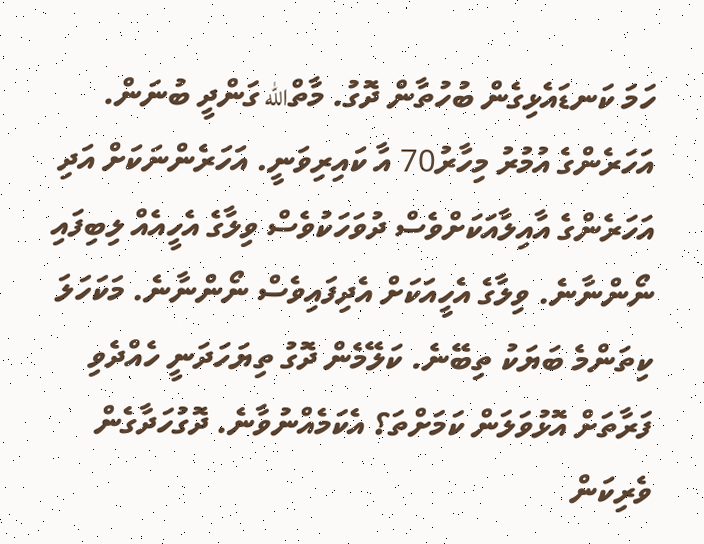ހަމަ ކަނޑައެޅިގެން ބުހުތާން ދޮގު. މާތްالله ގަންދީ ބުނަން. އަހަރެންގެ އުމުރު މިހާރު70 އާ ކައިރިވަނީ. އަހަރެންނަކަށް އަދި އަހަރެންގެ އާއިލާއަކަށްވެސް ދުވަހަކުވެސް ވިލާގެ އެހީއެއް ލިބިފައި ނޯންނާނެ. ވިލާގެ އެހީއަކަށް އެދިފައިވެސް ނޯންނާނެ. މަކަހަލަ ކިތަންމެ ބަޔަކު ތިބޭނެ. ކަލޭމެން ދޮގު ތިޔަހަދަނީ ހެއްދެވި ފަރާތަށް އޮޅުވަލަން ކަމަށްތަ؟ އެކަމެއްނުވާނެ. ދޮގުހަދާގެން ވެރިކަން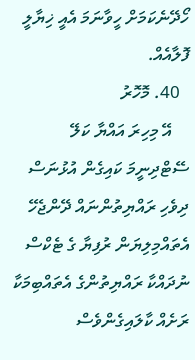ހޯދޭނެކަމަށް ހީވާނަމަ އެއީ ޚިޔާލީ ފޮލާއެއް.
  40. މޮހޮރު
    އޭ މިހިރަ އައްޔާ ކަލޭ ސޭޓްދިނީމަ ކައިގެން އުޅުނަސް ދިވެހި ރައްޔިތުންނައް ދޭންޖެހޭ އެތައްމިލިޔަން ރުފިޔާ ގެ ޓެކްސް ނުދައްކާ ރައްޔިތުންގެ އެތައްބިމަކާ ރަށެއް ކާލައިގެންވެސް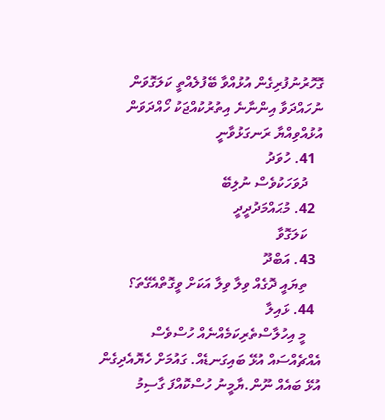ގޮހޮރުނުފުރިގެން އުޅުއްވާ ބޭފުލެއްތީ ކަލަގޮވަން ނުހައްދަވާ އިންނާނެ އިތުރުކުއްޖަކު ހޯއްދަވަން އުޅުއްވިއްޔާ ރަނގަޅުވާނީ
  41. ހުވަދު
    ދުވަހަކުވެސް ނުލިބޭ
  42. މުޙައްމަދުދީދީ
    ކަލަގޮވާ
  43. އަބްދޫ
    ތިޔައީ ދޮގެއް ވިލާ ވިލާ އަކަށް ވީގޮތްއެގޭތަ؟
  44. ޅައިލާ
    މީ އިހުލާސްތެރިކަމެއްނެއް ހުސްވެސް އެއްޗެއްސައް އުޅޭ ބައިގަނޑެއް. ގައުމަށް ހެޔޮއެދިގެން އުޅޭ ބައެއް ނޫން.ޔާމީނު ހުސްކޮއްފަ ގާސިމު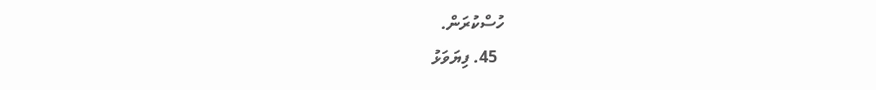ހުސްކުރަން.
  45. ފިޔަވަޅު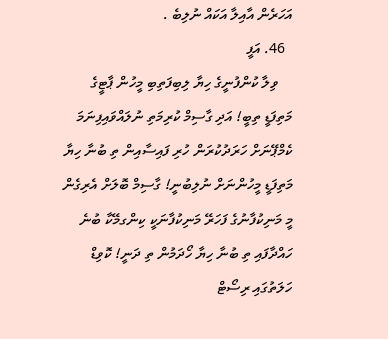އަހަރެން އާއިލާ އަކައް ނުލިބެ .
  46. އަފީ
    ވިލާ ކުންފުނީގެ ހިޔާ ލިބިފަތިބި މީހުން ޕާޓީގެ މަތިފަޑީ ތިބީ! އަދި ގާސިމް ކުރިމަތި ނުލައްވައިފިނަމަ ކެމްޕޭނަށް ހަރަދުކުރަން ހުރި ފައިސާއިން ތި ބުނާ ހިޔާ މަތިފަޑީ މީހުންނަށް ނުލިބުނީ! ގާސިމް ބޮލަށް އެރިގެން މީ މަނިކުފާނުގެ ފަހަރޭ މަނިކުފާނަކީ ކިންގމޭކާ ބުނެ ހައްދާފައި ތި ބުނާ ހިޔާ ހޯދަމުން ތި ދަނީ! ކޮވިޑް ހަލަތުގައި ރިސޯޓް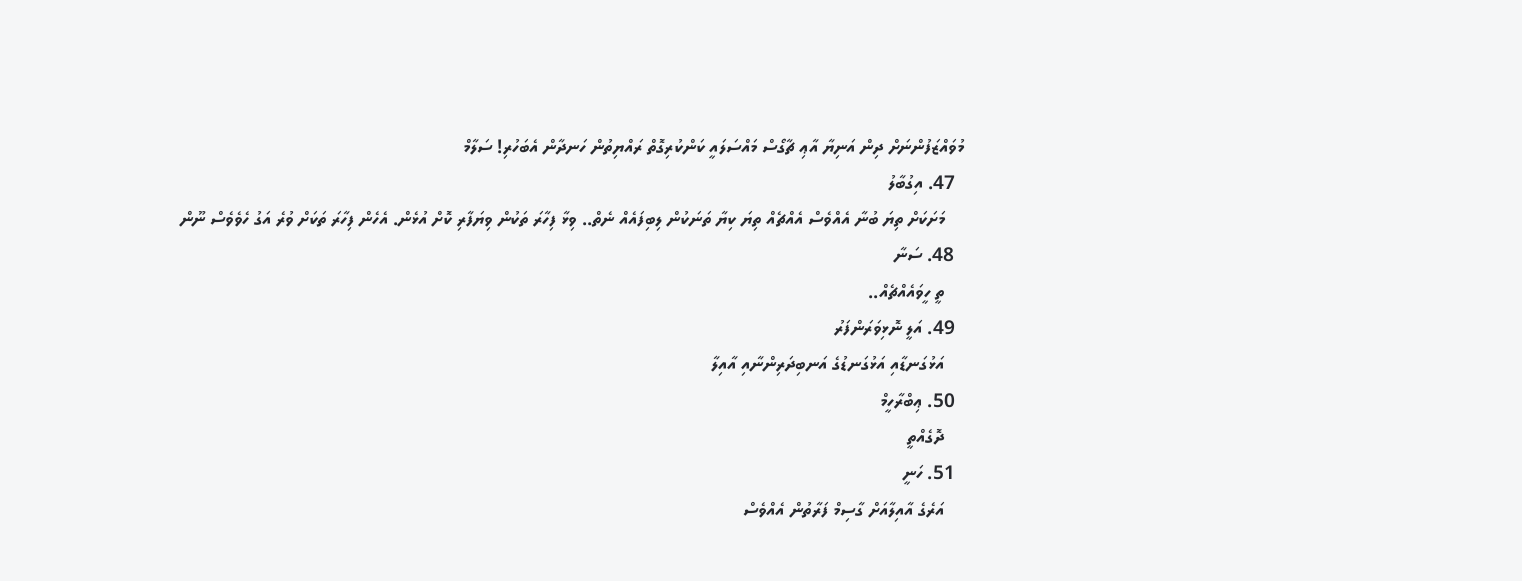މުވައްޒަފުންނަށް ދިން އަނިޔާ އާޢި ޗާގޯސް މައްސަލައީ ކަންކުރިގޮތް ރައްޔިތުން ހަނދާން އެބަހުރި! ސަލާމް
  47. އިގުބާލު
    މަށަކަށް ތިޔަ ބުނާ އެއްވެސް އެއްޗެއް ތިޔަ ކިޔާ ތަނަކުން ލިބިފައެއް ނެތް.. ވިޅާ ފިހާރަ ތަކުން ވިޔަފާރި ކޮށް އުޅެން. އެހެން ފިހާރަ ތަކަށް ވުރެ އަގު ހެވެވެސް ނޫން
  48. ސަނާ
    ތީ ހީވައެއްޗެއް..
  49. އަލީ ނޮޅިވަރަންފަރު
    އަޅުގަނޑާއި އަޅުގަނޑުގެ އަނބިދަރިންނާއި އާއިލާ
  50. ޢިބްރާހީމް
    ދޮގެއްތީ
  51. ހަނީ
    އަރެގެ އާއިލާއަށް ގާސިމް ފަރާތުން އެއްވެސް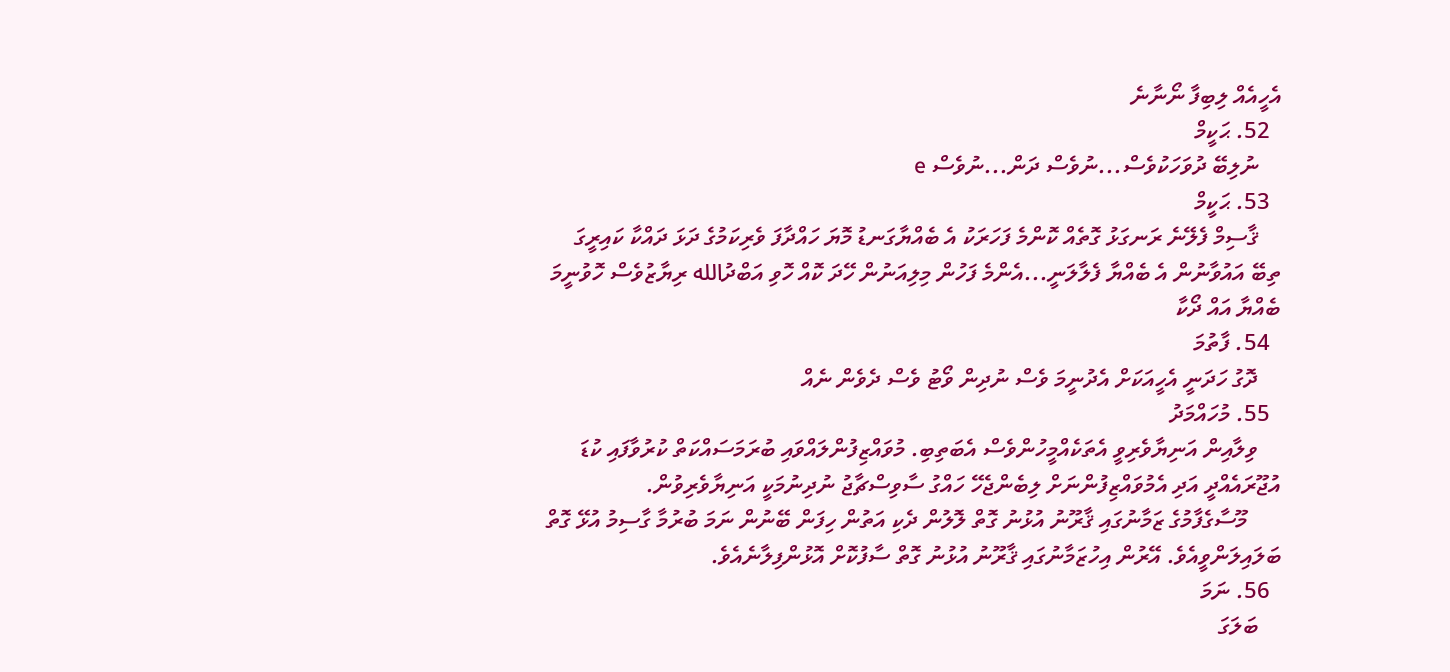އެހީއެއް ލިބިފާ ނޯނާނެ
  52. ޙަކީމް
    ނުލިބޭ ދުވަހަކުވެސް...ނުވެސް ދަން...ނުވެސް e
  53. ޙަކީމް
    ޤާސިމް ފެލޭނެ ރަނގަޅު ގޮތެއް ކޮންމެ ފަހަރަކު އެ ބެއްޔާގަނޑު މޮޔަ ހައްދާފަ ވެރިކަމުގެ ދަޅަ ދައްކާ ކައިރީގަ ތިބޭ އައުވާނުން އެ ބެއްޔާ ފެލާލަނީ...އެންމެ ފަހުން މިލިއަނުން ހޭދަ ކޮއް ހޮވި އަބްދުالله ރިޔާޒުވެސް ހޮވުނީމަ ބެއްޔާ އައް ދޯކާ
  54. ފާތުމަ
    ދޮގު ހަދަނީ އެހީއަކަށް އެދުނީމަ ވެސް ނުދިން ވޯޓު ވެސް ދެވެން ނެއް
  55. މުހައްމަދު
    ވިލާއިން އަނިޔާވެރިވީ އެތަކެއްމީހުންވެސް އެބަތިބި. މުވައްޒިފުންލައްވައި ބުރަމަސައްކަތް ކުރުވާފައި ކުޑަ އުޖޫރައެއްދީ އަދި އެމުވައްޒިފުންނަށް ލިބެންޖެހޭ ހައްގު ސާވިސްޗާޖު ނުދިނުމަކީ އަނިޔާވެރިވުން.
      މޫސާގެފާމުގެ ޒަމާނުގައި ޤާރޫނު އުޅުނު ގޮތް ލޮލުން ދެކި އަތުން ހިފަން ބޭނުން ނަމަ ބުރުމާ ގާސިމު އުޅޭ ގޮތް ބަލައިލަންވީއެވެ. އޭރުން އިހުޒަމާނުގައި ޤާރޫނު އުޅުނު ގޮތް ސާފުކޮށް އޮޅުންފިލާނެއެވެ.
  56. ނަމަ
    ބަލަގަ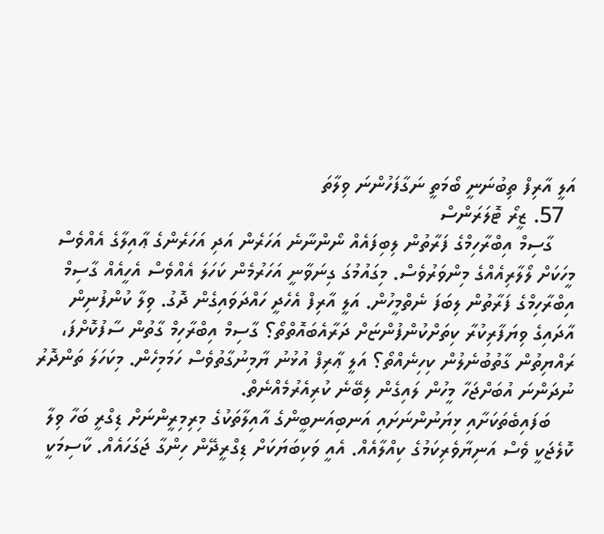އަލީ އާރިފް ތިބުނަނީ ބޯމަތީ ނަގާފަހުންނަ ވިލާތަ
  57. ޒީރޯ ޓޮލަރަންސް
    ގާސިމް އިބްރާހިމްގެ ފަރާތުން ލިބިފައެއް ނޯންނާނެ އަހަރެން އަދި އަހަރެންގެ ޢާއިލާގެ އެއްވެސް މީހަކަށް ލޯލާރިއެއްގެ މިންވަރުވެސް. މިގައުމުގަ ގިނަވާނީ އަހަރުމެން ކަހަލަ އެއްވެސް އެހީއެއް ގާސިމް އިބްރާހިމްގެ ފަރާތުން ލިބަފަ ނެތްމީހުން. އަލީ އާރިފް އެހެދީ ހައްދަވައިގެން ދޮގު. ވިލާ ކުންފުނިން އާދައިގެ ވިޔަފާރިކުރާ ކިތަށްކުންފުންޏަށް ދަރާއެބައޮތްތޯ؟ ގާސިމް އިބްރާހިމް ގާތުން ސާފުކޮށްފަ، ރައްޔިތުން ގާތުބުނެލުން ކިހިނެއްތޯ؟ އަލީ ޢާރިފް އުޅުނު ޔާމިނުގާތުވެސް ހަމަމިހެން. މިކަހަލަ ތަންދޮރު ނުދަންނަ އުބަށްޖަހާ މީހުން ލައިގެން ލިބޭނެ ކުރިއެރުމެއްނެތް.
    ބަފައިބެތަކަށާއި ޅިޔަނުންނަށައި އަނބިއަނބީންގެ އާއިލާތަކުގެ މިރިމިރީންނަށް ޑިގްރީ ބަހާ ވިލާ ކޮލެޖަކީ ވެސް އަނިޔާވެރިކަމުގެ ކިއްލާއެއް. އެއީ ވަކިބަޔަކަށް ޑިގްރީދޭން ހިންގާ ޖަގަހައެއް. ކާސިމަކީ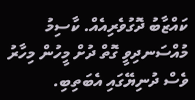ކައްޒާބު ދޮގުވެރިއެއް. ކާސިމު މުއްސަނދިވީ ގޮތް ދުށް މީހުން މިހާރު ވެސް ދުނިޔޭގައި އެބަތިބި.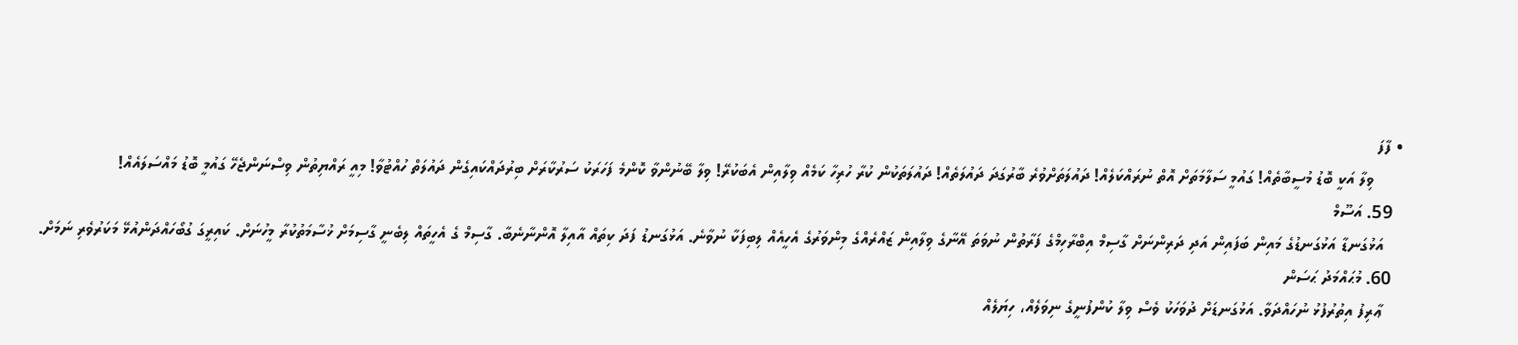• ފާފަ
      ވިލާ އަކީ ބޮޑު މުސީބާތެއް! ގައުމީ ސަލާމަތަށް އޮތް ނުރައްކަލެއް! ދައުލަތަށްވުރެ ބާރުގަދަ ދައުލަތެއް! ދައުލަތަކުން ކުރާ ހުރިހާ ކަމެއް ވިލާއިން އެބަކުރޭ! ވިލާ ބޭނުންވާ ކޮންމެ ފަހަރަކު ސަރުކާރަށް ބިރުދައްކައިގެން ދައުލަތް ހުއްޓުވާ! މިއީ ރައްޔިތުން ވިސްނަންޖެހޭ ގައުމީ ބޮޑު މައްސަލައެއް!
  59. އަސޫމް
    އަޅުގަނޑާ އަޅުގަނޑުގެ މައިން ބަފައިން އަދި ދަރިންނަށް ގާސިމް އިބްރާހިމްގެ ފަރާތުން ނުވަތަ އޭނާގެ ވިލާއިން ޒައްރެއްގެ މިންވަރުގެ އެހީއެއް ލިބިފަކާ ނުވާނެ. އަޅުގަނޑު ފަދަ ކިތައް އާއިލާ އޮންނާނެބާ. ގާސިމް ގެ އެހީތައް ލިބެނީ ގާސިމަށް ޚުސާމަތުކުރާ މީހުނަށް. ކައިރީގަ ގުބޯހައްދަންއުޅޭ މަކަރުވެރި ނަމަށް.
  60. މުޙައްމަދު ޙަސަން
    ޢާރިފު އިތުރުފުޅު ނުހައްދަވާ. އަޅުގަނޑަށް ދުވަހަކު ވެސް ވިލާ ކުންފުނީގެ ނިވަލެއް، ހިޔަލެއް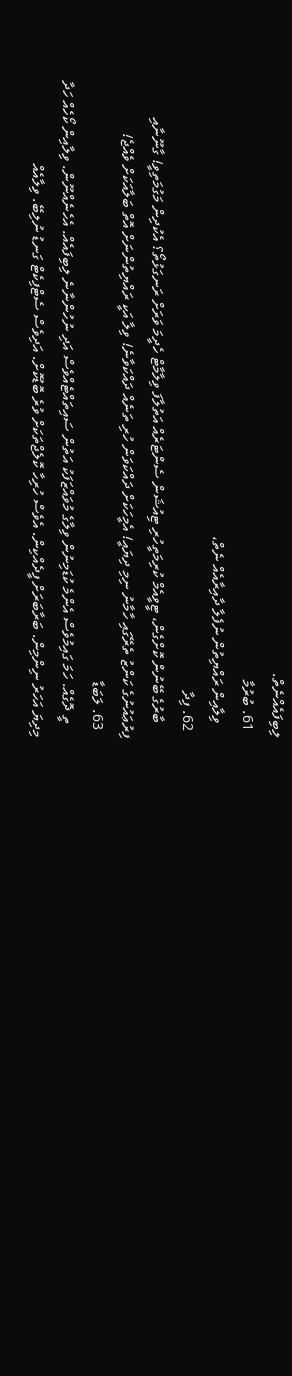ލިބިފައެއްނެތް.
  61. ބުރުމާ
    ވިލާއިން ރައްޔިތުން ނުފެލާ ދާއިރާއެއް ނެތް،
  62. ފިދާ
    ބާރުގެ ބޭނުން ކޮށްގެން، ޓީވީއެމް ކުރިމަތީހުރި ޓިއުޝަން ސެންޓަރެއް އަތުލާފަ ވިލާމާޓް ހެދީމަ ވަރަށް ރަނގަޅުތޯ؟ އެކުދިން މަގުމަތިވީ! ގާނޫނާއި ފިރުޢައުނުގެ ކަންޒު ތެރޭގައި ހާމާނު ނިމި ދިޔައީ! އެމީހަކަށް ދައްކަވަން ހުރި ތަނެއް ދައްކަވާނެ! ވިލާ އަކީ ރައްޔިތުންނަށް އޮތް ބަލާއަކަށް ވެއްޖެ!
  63. ލަބަޑާ
    ތީ ދޮގެއް. ހަމަ ގައިމުވެސް އެންމެ ކުޑަމިނުން ވިލާގެ މުވައްޒަފަކު އަތުން ސައިތައްޓެއްވެސް އަދި ނުހުންނާނެ ލިބިފައެއް. އެހެނެއްނޫން. ވިލާއިން ކޯހެއް ހަދާ މިދިޔަ އަހަރު ނިންމިން. ބަރާބަރަށް ފީދެއްކިން. އެވެސް ހުރިހާ ކޮލެޖްތަކަށް ވުރެ ބޮޑުކޮށް. އަދިވެސް ސެޓްފިކެޓް ގަނޑު ނުލިބޭ. ވިލާއެއް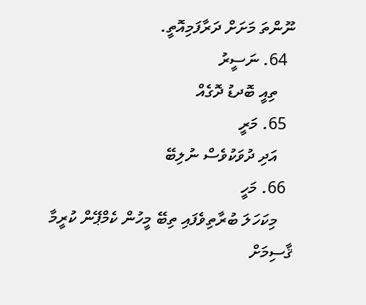ނޫންތަ މަށަށް ދަރާފަމިއޮތީ.
  64. ނަސީރު
    ތިއީ ބޮދޑު ދޮގެއް
  65. މަރީ
    އަދި ދުވަކުވެސް ނުލިބޭ
  66. މަހީ
    މިކަހަލަ ބުރާތިވެފައި ތިބޭ މީހުން ކެމްޕޭން ކުރީމާ ޤާސިމަށް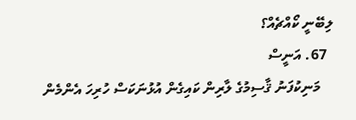ލިބޭނީ ކޯއްޗެއް؟
  67. އަނީސް
    މަނިކުފަނު ޤާސިމުގެ ލާރިން ކައިގެން އުޅުނަކަސް ހުރިހަ އެންމެން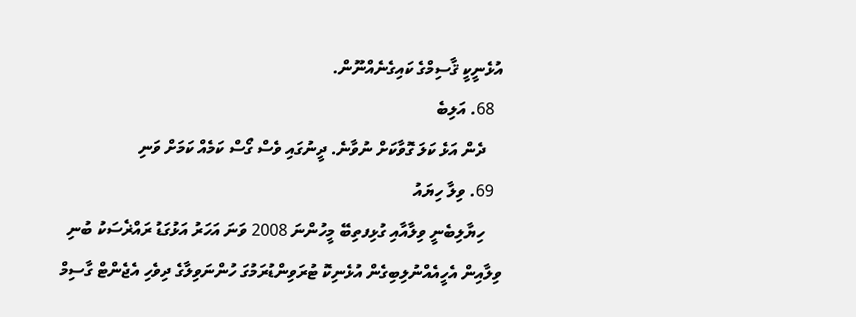އުޅެނީކީ ޤާސިމްގެ ކައިގެނެއްނޫން.
  68. އަލިބެ
    ދެން އަޅެ ކަލަ ގޮވާކަށް ނުވާނެ. ދީނުގައި ވެސް ގޯސް ކަމެއް ކަމަށް ވަނި
  69. ވިލާ ހިޔައު
    ހިޔާލިބެނީ ވިލާއާއި ގުޅިފތިބޭ މީހުންނަ 2008 ވަނަ އަހަރު އަޅުގަޑު ރައްޜެސަކު ބުނި ވިލާއިން އެހީއެއްނުލިބިގެން އުޅެނިކޮ ޓުރަވިންޑުރަމުގަ ހުންނަވިލާގެ ދިވެހި އެޖެންޓް ގާސިމް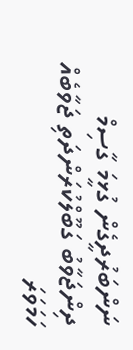ނަންބަރުދީގެން ގުޅީމަ ގާސިމް ދިންޖަވާބު ގަބޫލްކުރަންދަތި ޖަވާބެއް ހަމަވަރަ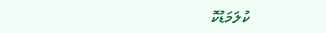ކުލަމަޑުކޮ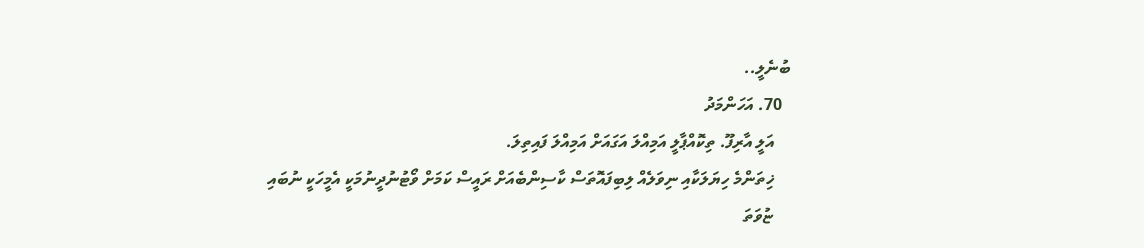ބުނެލީ..
  70. އަހަންމަދު
    އަލީ އާރިފޫ. ތިކޮއްޕާލީ އަމިއްލަ އަގައަށް އަމިއްލަ ފައިތިލަ.
    ޚިތަންމެ ހިޔަލަކާއި ނިވަލެއް ލިބިފައޮތަސް ކާސިންބެއަށް ރައީސް ކަމަށް ވޯޓުނުދީނުމަކީ އެމީހަކީ ނުބައި
    ޏުވަތަ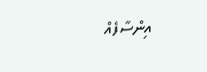އިންސާފެއް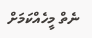ނެތް މީހެއްކަމަށް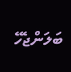ބަލަންޖެހޭ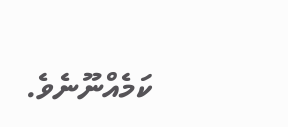ކަމެއްނޫނެވެ.